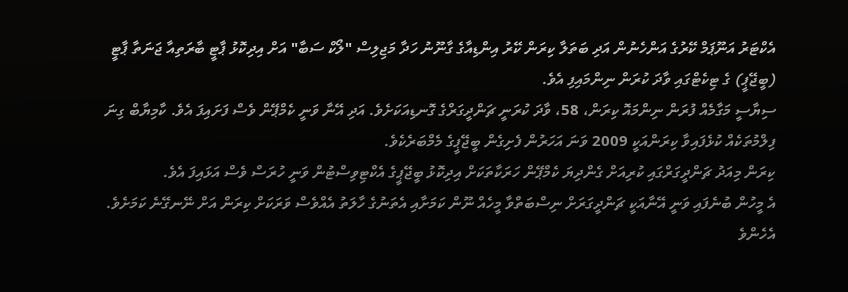އެކްޓަރު އަނޫޕަމް ކޭރުގެ އަންހެނުން އަދި ބަތަލާ ކިރަން ކޭރު އިންޑިއާގެ ގާނޫނު ހަދާ މަޖިލިސް "ލޯކް ސަބާ" އަށް އިދިކޮޅު ޕާޓީ ބާރަތިއާ ޖަނަތާ ޕާޓީ (ބީޖޭޕީ) ގެ ޓިކެޓްގައި ވާދަ ކުރަން ނިންމައިފި އެވެ.
ސިޔާސީ މަގާމެއް ފުރަން ނިންމައޮ ކިރަން، 58، ވާދަ ކުރަނީ ޗަންދީގަރްގެ ގޮނޑިއަކަށެވެ. އަދި އޭނާ ވަނީ ކެމްޕޭން ވެސް ފަށައިފަ އެވެ. ކާމިޔާބް ގިނަ ފިލްމުތަކެއް ކުޅެފައިވާ ކިރަންއަކީ 2009 ވަނަ އަހަރުން ފެށިގެން ބީޖޭޕީގެ މެމްބަރެކެވެ.
ކިރަން މިއަދު ޗަންދީގަރްގައި ކުރިއަށް ގެންދިޔަ ކެމްޕޭން ހަރަކާތަކަށް އިދިކޮޅު ބީޖޭޕީގެ އެކްޓިވިސްޓުން ވަނީ ހުރަސް ވެސް އަޅައިފަ އެވެ.
އެ މީހުން ބުނެފައި ވަނީ އޭނާއަކީ ޗަންދީގަރަށް ނިސްބަތްވާ މީހެއް ނޫން ކަމަށާއި އެތަނުގެ ހާލަތު އެއްވެސް ވަރަކަށް ކިރަން އަށް ނޭނގޭނެ ކަމަށެވެ.
އެހެންވެ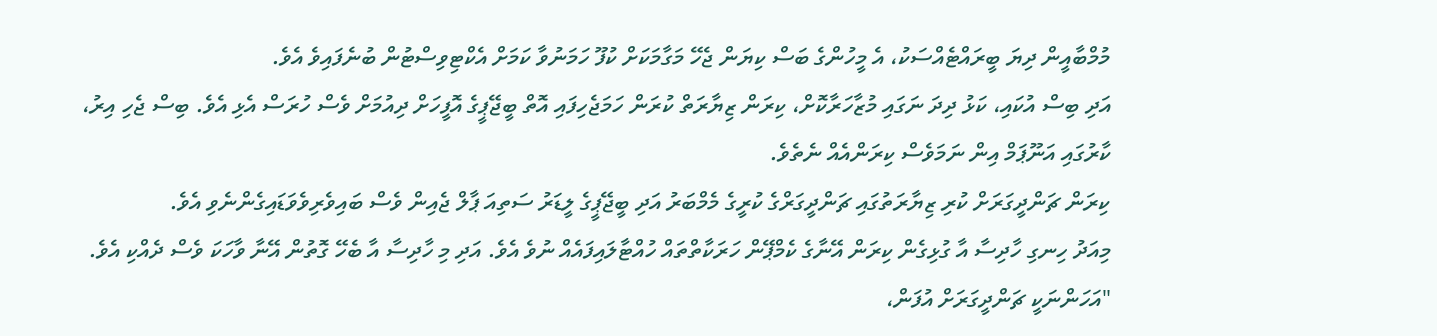މުމްބާއީން ދިޔަ ބީރައްޓެއްސަކު، އެ މީހުންގެ ބަސް ކިޔަން ޖެހޭ މަގާމަކަށް ކުފޫ ހަމަނުވާ ކަމަށް އެކްޓިވިސްޓުން ބުނެފައިވެ އެވެ.
އަދި ބިސް އުކައި، ކަޅު ދިދަ ނަގައި މުޒާހަރާކޮށް، ކިރަން ޒިޔާރަތް ކުރަން ހަމަޖެހިފައި އޮތް ބީޖޭޕީގެ އޮފީހަށް ދިއުމަށް ވެސް ހުރަސް އެޅި އެވެ. ބިސް ޖެހި އިރު، ކާރުގައި އަނޫޕަމް އިން ނަމަވެސް ކިރަންއެއް ނެތެވެ.
ކިރަން ޗަންދީގަރަށް ކުރި ޒިޔާރަތުގައި ޗަންދީގަރްގެ ކުރީގެ މެމްބަރު އަދި ބީޖޭޕީގެ ލީޑަރު ސަތިއަ ޕާލް ޖެއިން ވެސް ބައިވެރިވެވަޑައިގެންނެވި އެވެ.
މިއަދު ހިނގި ހާދިސާ އާ ގުޅިގެން ކިރަން އޭނާގެ ކެމްޕޭން ހަރަކާތްތައް ހުއްޓާލައިފައެއް ނުވެ އެވެ. އަދި މި ހާދިސާ އާ ބެހޭ ގޮތުން އޭނާ ވާހަކަ ވެސް ދެއްކި އެވެ.
"އަހަންނަކީ ޗަންދީގަރަށް އުފަން،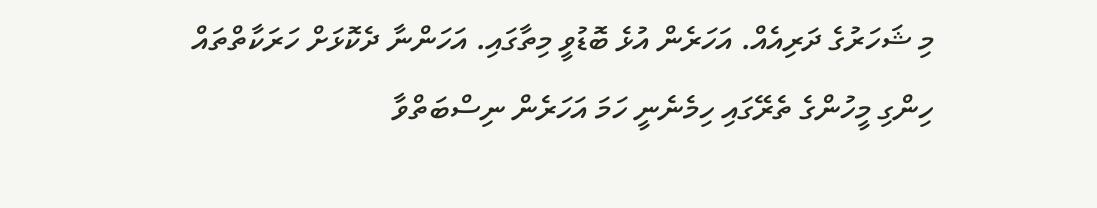މި ޝަހަރުގެ ދަރިއެއް. އަހަރެން އުޅެ ބޮޑުވީ މިތާގައި. އަހަންނާ ދެކޮޅަށް ހަރަކާތްތައް ހިންގި މީހުންގެ ތެރޭގައި ހިމެނެނީ ހަމަ އަހަރެން ނިސްބަތްވާ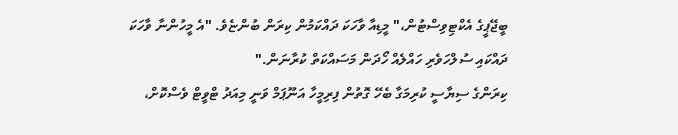ބީޖޭޕީގެ އެކްޓިވިސްޓުން،" މީޑިއާ ވާހަކަ ދައްކަމުން ކިރަން ބުންޏެވެ. "އެ މީހުންނާ ވާހަކަ ދައްކައި ސުލްހަވެރި ހައްލެއް ހޯދަން މަސައްކަތް ކުރާނަން."
ކިރަންގެ ސިޔާސީ ކުރިމަގާ ބެހޭ ގޮތުން ފިރިމީހާ އަނޫޕަމް ވަނީ މިއަދު ޓްވީޓް ވެސްކޮށް،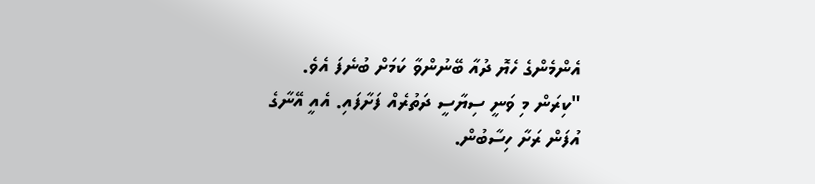އެންމެންގެ ހެޔޮ ދުއާ ބޭނުންވާ ކަމަށް ބުނެފަ އެވެ.
"ކިރަން މި ވަނީ ސިޔާސީ ދަތުރެއް ފަށާފައި. އެއީ އޭނާގެ އުފަން ރަށާ ހިސާބުން.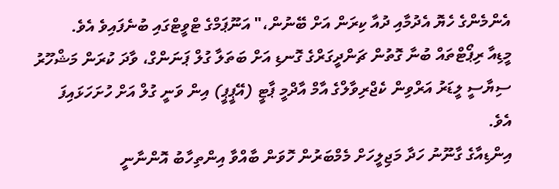އެންމެންގެ ހެޔޮ އެދުމާއި ދުއާ ކިރަން އަށް ބޭނުން،" އަނޫޕަމްގެ ޓްވީޓްގައި ބުނެފައިވެ އެވެ.
މީޑިއާ ރިޕޯޓްތައް ބުނާ ގޮތުން ޗަންދީގަރްގެ ގޮނޑި އަށް ބަތަލާ ގުލް ޕަނަންގް، ވާދަ ކުރަން މަޝްހޫރު ސިޔާސީ ލީޑަރު އަރްވިން ކެޖްރިވާލްގެ އާމް އާދްމީ ޕާޓީ (އޭޕީޕީ) އިން ވަނީ ގުލް އަށް ހުށަހަޅައިފަ އެވެ.
އިންޑިއާގެ ގާނޫނު ހަދާ މަޖިލީހަށް މެމްބަރުން ހޮވަން ބާއްވާ އިންތިހާބު އޮންނާނީ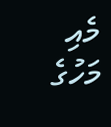މެއި މަހުގެ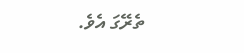ތެރޭގަ އެވެ.